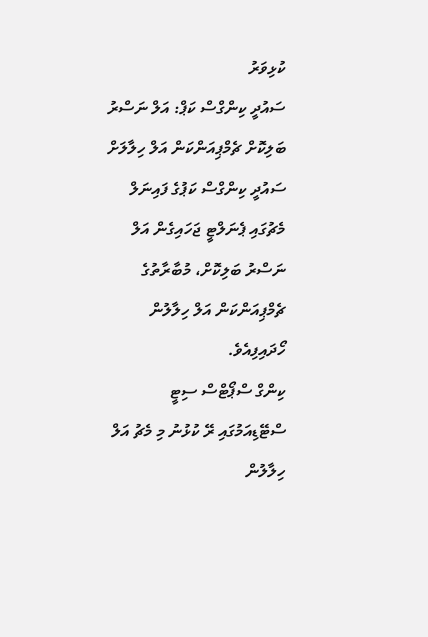ކުޅިވަރު
ސައުދީ ކިންގްސް ކަޕް: އަލް ނަސްރު ބަލިކޮށް ޗެމްޕިއަންކަން އަލް ހިލާލަށް
ސައުދީ ކިންގްސް ކަޕުގެ ފައިނަލް މެޗުގައި ޕެނަލްޓީ ޖަހައިގެން އަލް ނަސްރު ބަލިކޮށް، މުބާރާތުގެ ޗެމްޕިއަންކަން އަލް ހިލާލުން ހޯދައިފިއެވެ.
ކިންގް ސްޕޯޓްސް ސިޓީ ސްޓޭޑިއަމުގައި ރޭ ކުޅުނު މި މެޗު އަލް ހިލާލުން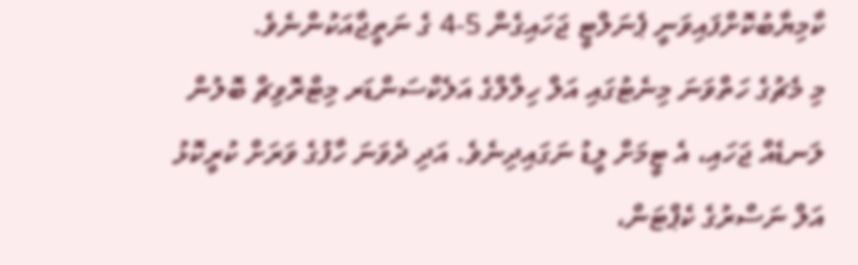ކާމިޔާބުކޮށްފައިވަނީ ޕެނަލްޓީ ޖަހައިގެން 5-4 ގެ ނަތީޖާއަކުންނެވެ.
މި މެޗުގެ ހަތްވަނަ މިނެޓުގައި އަލް ހިލާލްގެ އަލެކްސަންޑަރ މިޓްރޮވިޗް ބޮލުން ލަނޑެއް ޖަހައި، އެ ޓީމަށް ލީޑު ނަގައިދިނެވެ. އަދި ދެވަނަ ހާފުގެ ވަރަށް ކުރީކޮޅު އަލް ނަސްރުގެ ކެޕްޓަން،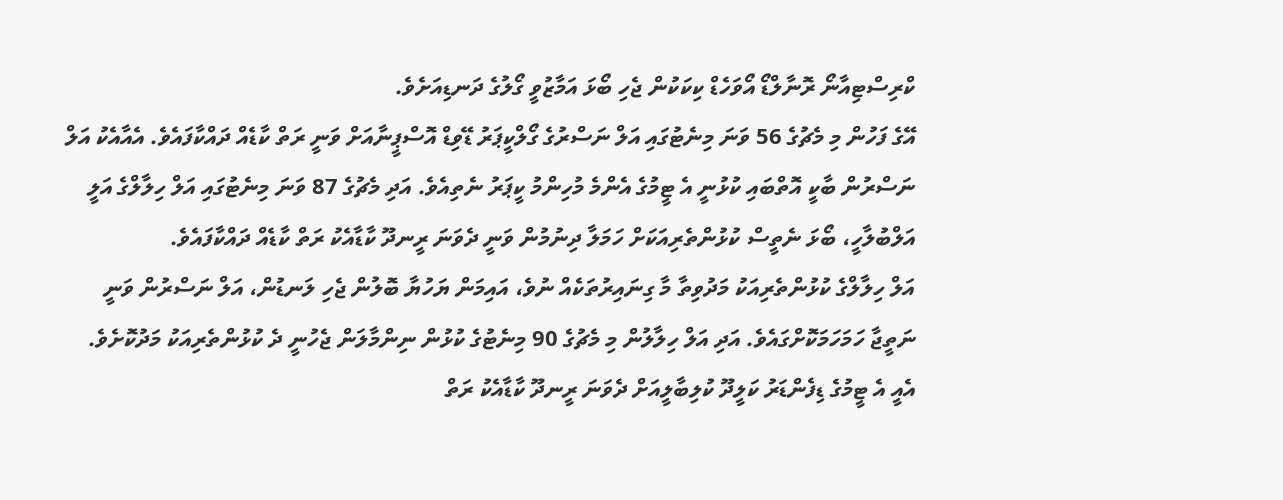ކްރިސްޓިއާނޯ ރޮނާލްޑޯ އޯވަހެޑް ކިކަކުން ޖެހި ބޯޅަ އަމާޒުވީ ގޯލުގެ ދަނޑިއަށެވެ.
އޭގެ ފަހުން މި މެޗުގެ 56 ވަނަ މިނެޓުގައި އަލް ނަސްރުގެ ގޯލްކީޕަރު ޑޭވިޑް އޮސްޕީނާއަށް ވަނީ ރަތް ކާޑެއް ދައްކާފައެވެ. އެއާއެކު އަލް ނަސްރުން ބާކީ އޮތްބައި ކުޅުނީ އެ ޓީމުގެ އެންމެ މުހިންމު ކީޕަރު ނެތިއެވެ. އަދި މެޗުގެ 87 ވަނަ މިނެޓުގައި އަލް ހިލާލްގެ އަލީ އަލްބުލާހީ، ބޯޅަ ނެތީސް ކުޅުންތެރިއަކަށް ހަމަލާ ދިނުމުން ވަނީ ދެވަނަ ރީނދޫ ކާޑާއެކު ރަތް ކާޑެއް ދައްކާފައެވެ.
އަލް ހިލާލްގެ ކުޅުންތެރިއަކު މަދުވިތާ މާ ގިނައިރުތަކެއް ނުވެ، އައިމަން ޔަހުޔާ ބޮލުން ޖެހި ލަނޑުން، އަލް ނަސްރުން ވަނީ ނަތީޖާ ހަމަހަމަކޮށްގައެވެ. އަދި އަލް ހިލާލުން މި މެޗުގެ 90 މިނެޓުގެ ކުޅުން ނިންމާލަން ޖެހުނީ ދެ ކުޅުންތެރިއަކު މަދުކޮށެވެ. އެއީ އެ ޓީމުގެ ޑިފެންޑަރު ކަލީދޫ ކުލިބާލީއަށް ދެވަނަ ރީނދޫ ކާޑާއެކު ރަތް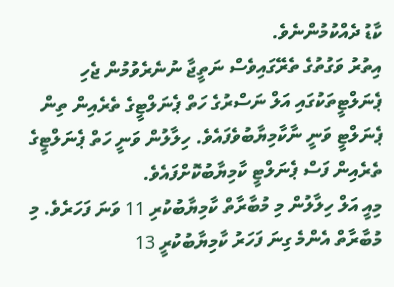ކާޑު ދެއްކުމުންނެވެ.
އިތުރު ވަގުތުގެ ތެރޭގައިވެސް ނަތީޖާ ނުނެރެވުމުން ޖެހި ޕެނަލްޓީތަކުގައި އަލް ނަސްރުގެ ހަތް ޕެނަލްޓީގެ ތެރެއިން ތިން ޕެނަލްޓީ ވަނީ ނާކާމިޔާބުވެފައެވެ. ހިލާލުން ވަނީ ހަތް ޕެނަލްޓީގެ ތެރެއިން ފަސް ޕެނަލްޓީ ކާމިޔާބުކޮށްފައެވެ.
މިއީ އަލް ހިލާލުން މި މުބާރާތް ކާމިޔާބުކުރި 11 ވަނަ ފަހަރެވެ. މި މުބާރާތް އެންމެ ގިނަ ފަހަރު ކާމިޔާބުކުރީ 13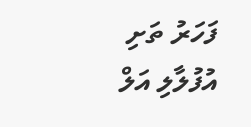ފަހަރު ތަށި އުފުލާލި އަލް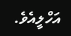އަހްލީއެވެ.